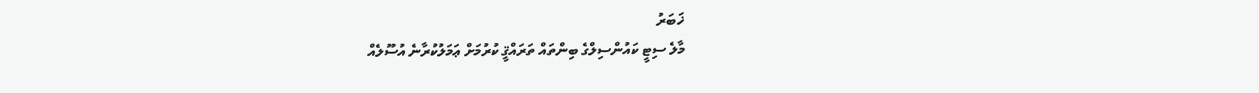ޚަބަރު
މާލެ ސިޓީ ކައުންސިލްގެ ބިންތައް ތަރައްޤީ ކުރުމަށް ޢަމަލުކުރާނެ އުސޫލެއް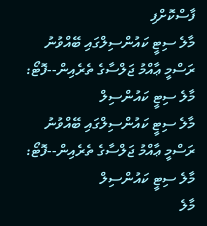ފާސްކޮށްފި
މާލެ ސިޓީ ކައުންސިލްގައި ބޭއްވުނު ރަސްމީ ޢާއްމު ޖަލްސާގެ ތެރެއިން--ފޮޓޯ: މާލެ ސިޓީ ކައުންސިލް
މާލެ ސިޓީ ކައުންސިލްގައި ބޭއްވުނު ރަސްމީ ޢާއްމު ޖަލްސާގެ ތެރެއިން--ފޮޓޯ: މާލެ ސިޓީ ކައުންސިލް
މާލެ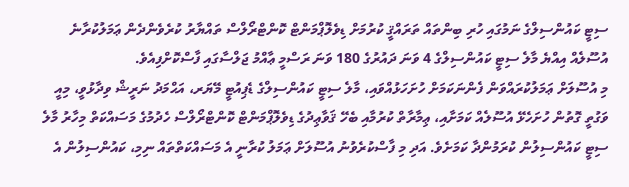ސިޓީ ކައުންސިލްގެ ނަމުގައި ހުރި ބިންތައް ތަރައްޤީ ކުރުމަށް ޑިވެލޮޕްމަންޓް ކޮންޓްރޯލްސް ތައްޔާރު ކުރެވެންދެން ޢަމަލުކުރާނެ އުސޫލެއް އިއްޔެ މާލެ ސިޓީ ކައުންސިލްގެ 4 ވަނަ ދައުރުގެ 180 ވަނަ ރަސްމީ ޢާއްމު ޖަލްސާގައި ފާސްކޮށްފިއެވެ.
މި އުސޫލަށް ޢަމަލުކުރައްވަން ފެންނަކަމަށް ހުށަހަޅުއްވައި، މާލެ ސިޓީ ކައުންސިލްގެ ޑެޕިއުޓީ މޭޔަރ، އަޙްމަދު ނަރީޝް ވިދާޅުވީ، މިއީ ވަގުތީ ގޮތުން ހުށަހެޅޭ އުސޫލެއް ކަމަށާއި، ޢިމާރާތް ކުރުމާއި ބެހޭ ޤަވާޢިދުގެ ޑިވެލޮޕްމަންޓް ކޮންޓްރޯލްސް ހެދުމުގެ މަސައްކަތް މިހާރު މާލެ ސިޓީ ކައުންސިލުން ކުރަމުންދާ ކަމަށެވެ. އަދި މި ފާސްކުރެވުނު އުސޫލަށް ޢަމަލު ކުރާނީ އެ މަސައްކަތްތައް ނިމި، ކައުންސިލުން އެ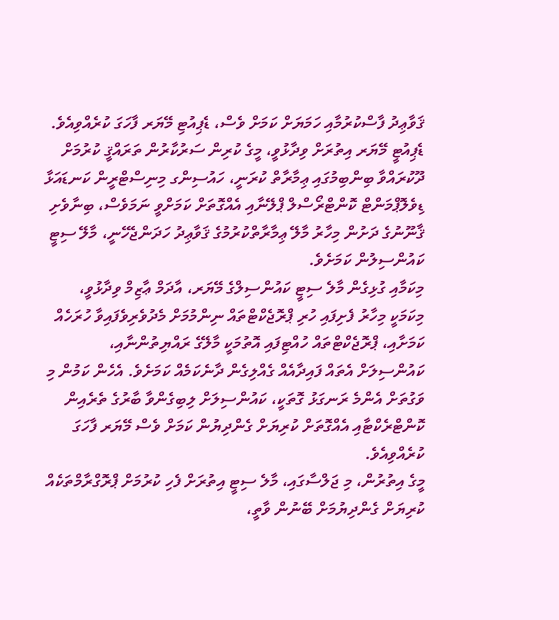ޤަވާޢިދު ފާސްކުރުމާއި ހަމަޔަށް ކަމަށް ވެސް، ޑެޕިއުޓި މޭޔަރ ފާހަގަ ކުރެއްވިއެވެ.
ޑެޕިއުޓީ މޭޔަރ އިތުރަށް ވިދާޅުވީ، މީގެ ކުރިން ސަރުކާރުން ތަރައްޤީ ކުރުމަށް ދޫކުރައްވާ ބިންބިމުގައި ޢިމާރާތް ކުރަނީ، ހައުސިންގ މިނިސްޓްރީން ކަނޑައަޅާ ޑިވެލޮޕްމަންޓް ކޮންޓްރޯސްލް ޕްލޭނާއި އެއްގޮތަށް ކަމަށްވީ ނަމަވެސް، ބިނާވެށި ޤާނޫނުގެ ދަށުން މިހާރު މާލޭ ޢިމާރާތްކުރުމުގެ ޤަވާޢިދު ހަދަންޖެހޭނީ، މާލޭ ސިޓީ ކައުންސިލުން ކަމަށެވެ.
މިކަމާއި ގުޅިގެން މާލެ ސިޓީ ކައުންސިލްގެ މޭޔަރ، އާދަމް ޢާޒިމް ވިދާޅުވީ، މިކަމަކީ މިހާރު ފެށިފައި ހުރި ޕްރޮޖެކްޓްތައް ނިންމުމަށް މެދުވެރިވެފައިވާ ހުރަހެއް ކަމަށާއި، ޕްރޮޖެކްޓްތައް ހުއްޓިފައި އޮތުމަކީ މާލޭގެ ރައްޔިތުންނާއި، ކައުންސިލަށް އެތައް ފައިދާއެއް ގެއްލިގެން ދާނެކަމެއް ކަމަށެވެ. އެހެން ކަމުން މި ވަގުތަށް އެންމެ ރަނގަޅު ގޮތަކީ، ކައުންސިލަށް ލިބިގެންވާ ބާރުގެ ތެރެއިން ކޮންޓްރެކްޓާއި އެއްގޮތަށް ކުރިޔަށް ގެންދިޔުން ކަމަށް ވެސް މޭޔަރ ފާހަގަ ކުރެއްވިއެވެ.
މީގެ އިތުރުން، މި ޖަލްސާގައި، މާލެ ސިޓީ އިތުރަށް ފެހި ކުރުމަށް ޕްރޮގްރާމްތަކެއް ކުރިޔަށް ގެންދިޔުމަށް ބޭނުން ވާތީ،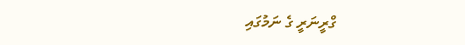ގްރީނަރީ ގެ ނަމުގައި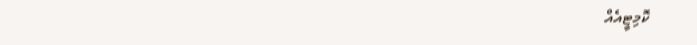ކޮމިޓީއެއް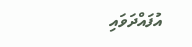އުފައްދަވައި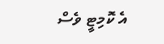އެ ކޮމިޓީ ވެސް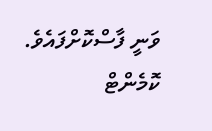ވަނީ ފާސްކޮށްފައެވެ.
ކޮމެންޓް